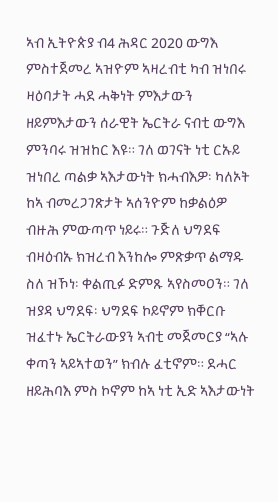ኣብ ኢትዮጵያ ብ4 ሕዳር 2020 ውግእ ምስተጀመረ ኣዝዮም ኣዛረብቲ ካብ ዝነበሩ ዛዕባታት ሓደ ሓቅነት ምእታውን ዘይምእታውን ሰራዊት ኤርትራ ናብቲ ውግእ ምንባሩ ዝዝከር እዩ። ገለ ወገናት ነቲ ርኡይ ዝነበረ ጣልቃ ኣእታውነት ክሓብእዎ፡ ካለኦት ከኣ ብመረጋገጽታት ኣሰንዮም ከቃልዕዎ ብዙሕ ምውጣጥ ነይሩ። ጉጅለ ህግደፍ ብዛዕብኡ ክዝረብ እንከሎ ምጽቃጥ ልማዱ ስለ ዝኾነ፡ ቀልጢፉ ድምጹ ኣየስመዐን። ገለ ዝያዳ ህግደፍ፡ ህግደፍ ኮይኖም ክቐርቡ ዝፈተኑ ኤርትራውያን ኣብቲ መጀመርያ “ኣሉ ቀጣን ኣይኣተወን” ክብሉ ፈቲኖም። ደሓር ዘይሕባእ ምስ ኮኖም ከኣ ነቲ ኢድ ኣእታውነት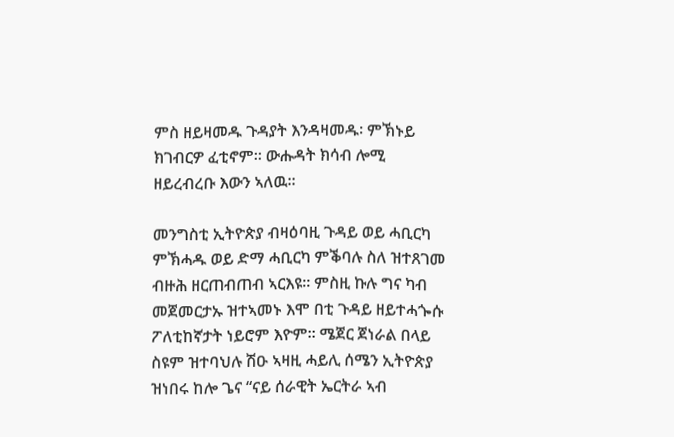ምስ ዘይዛመዱ ጉዳያት እንዳዛመዱ፡ ምኽኑይ ክገብርዎ ፈቲኖም። ውሑዳት ክሳብ ሎሚ ዘይረብረቡ እውን ኣለዉ።

መንግስቲ ኢትዮጵያ ብዛዕባዚ ጉዳይ ወይ ሓቢርካ ምኽሓዱ ወይ ድማ ሓቢርካ ምቕባሉ ስለ ዝተጸገመ ብዙሕ ዘርጠብጠብ ኣርእዩ። ምስዚ ኩሉ ግና ካብ መጀመርታኡ ዝተኣመኑ እሞ በቲ ጉዳይ ዘይተሓጐሱ ፖለቲከኛታት ነይሮም እዮም። ሜጀር ጀነራል በላይ ስዩም ዝተባህሉ ሽዑ ኣዛዚ ሓይሊ ሰሜን ኢትዮጵያ ዝነበሩ ከሎ ጌና “ናይ ሰራዊት ኤርትራ ኣብ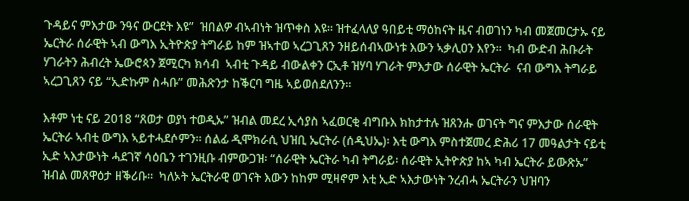ጉዳይና ምእታው ንዓና ውርደት እዩ”  ዝበልዎ ብኣብነት ዝጥቀስ እዩ። ዝተፈላለያ ዓበይቲ ማዕከናት ዜና ብወገነን ካብ መጀመርታኡ ናይ ኤርትራ ሰራዊት ኣብ ውግእ ኢትዮጵያ ትግራይ ከም ዝኣተወ ኣረጋጊጸን ንዘይሰብኣውነቱ እውን ኣቃሊዐን እየን።  ካብ ውድብ ሕቡራት ሃገራትን ሕብረት ኤውሮጳን ጀሚርካ ክሳብ  ኣብቲ ጉዳይ ብውልቀን ርኢቶ ዝሃባ ሃገራት ምእታው ሰራዊት ኤርትራ  ናብ ውግእ ትግራይ ኣረጋጊጸን ናይ “ኢድኩም ስሓቡ” መሕጽንታ ከቕርባ ግዜ ኣይወሰደለንን።

እቶም ነቲ ናይ 2018 “ጸወታ ወያነ ተወዲኡ” ዝብል መደረ ኢሳያስ ኣፈወርቂ ብግቡእ ክከታተሉ ዝጸንሑ ወገናት ግና ምእታው ሰራዊት ኤርትራ ኣብቲ ውግእ ኣይተሓደሶምን። ሰልፊ ዲሞክራሲ ህዝቢ ኤርትራ (ሰዲህኤ)፡ እቲ ውግእ ምስተጀመረ ድሕሪ 17 መዓልታት ናይቲ ኢድ ኣእታውነት ሓደገኛ ሳዕቤን ተገንዚቡ ብምውጋዝ፡ “ሰራዊት ኤርትራ ካብ ትግራይ፡ ሰራዊት ኢትዮጵያ ከኣ ካብ ኤርትራ ይውጽኡ” ዝብል መጸዋዕታ ዘቕሪቡ።  ካለኦት ኤርትራዊ ወገናት እውን ከከም ሚዛኖም እቲ ኢድ ኣእታውነት ንረብሓ ኤርትራን ህዝባን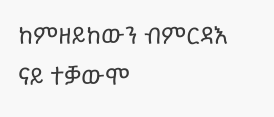ከምዘይከውን ብምርዳእ ናይ ተቓውሞ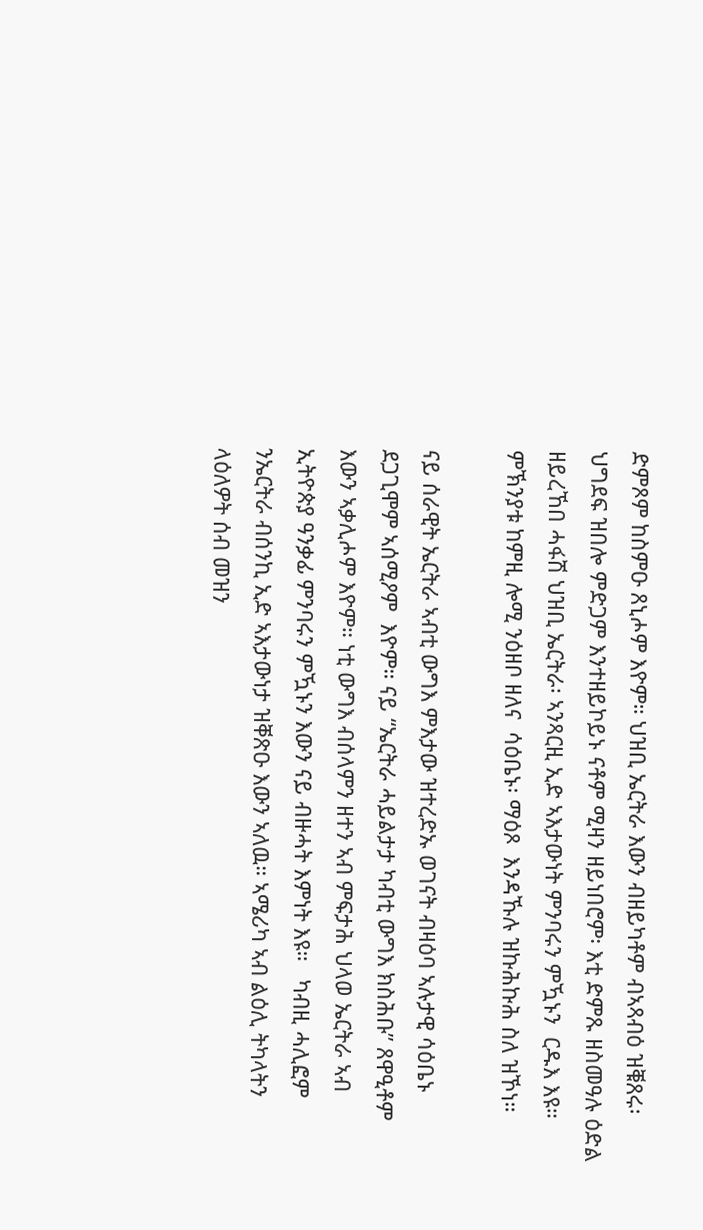ድምጾም ከስምዑ ጸኒሖም እዮም። ህዝቢ ኤርትራ እውን ብዘይካቶም ብኣጻብዕ ዝቑጸሩ፡ ህግደፍ ዝበሎ ምድጋም እንተዘይኮይኑ ናቶም ሚዛን ዘይነበሮም፡ እቲ ድምጹ ዘስመዓሉ ዕድል ዘይረኸበ ሓፋሽ ህዝቢ ኤርትራ፡ ኣንጻርዚ ኢድ ኣእታውነት ምንባሩን ምዃኑን  ርዱእ እዩ። ምኽንያቱ ከምዚ ሎሚ ንዕዘቦ ዘለና  ሳዕቤኑ፡ ማዕጾ  እንዳኹሉ ዝኩሕኩሕ ስለ ዝኾነ።

ናይ ሰራዊት ኤርትራ ኣብቲ ውግእ ምእታው ዝተረድኡ ወገናት ብዛዕባ ኣሉታዊ ሳዕቤኑ ደጋጊሞም ኣሰሚዖም  እዮም። ናይ “ኤርትራ ሓይልታታ ካብቲ ውግእ ክስሕቡ” ጸዋዒቶም እውን ኣቃሊሖም እዮም። ነቲ ውግእ ብሰላምን ዘተን ኣብ ምፍታሕ ህላወ ኤርትራ ኣብ ኢትዮጵያ ዓንቃፊ ምንባሩን ምዃኑን እውን ናይ ብዙሓት እምነት እዩ።   ካብዚ ሓሊፎም ንኤርትራ ብሰንኪ ኢድ ኣእታውነታ ዝቐጽዑ እውን ኣለዉ። ኣሜሪካ ኣብ ልዕሊ ትካላትን ላዕለዎት ሰብ መዝን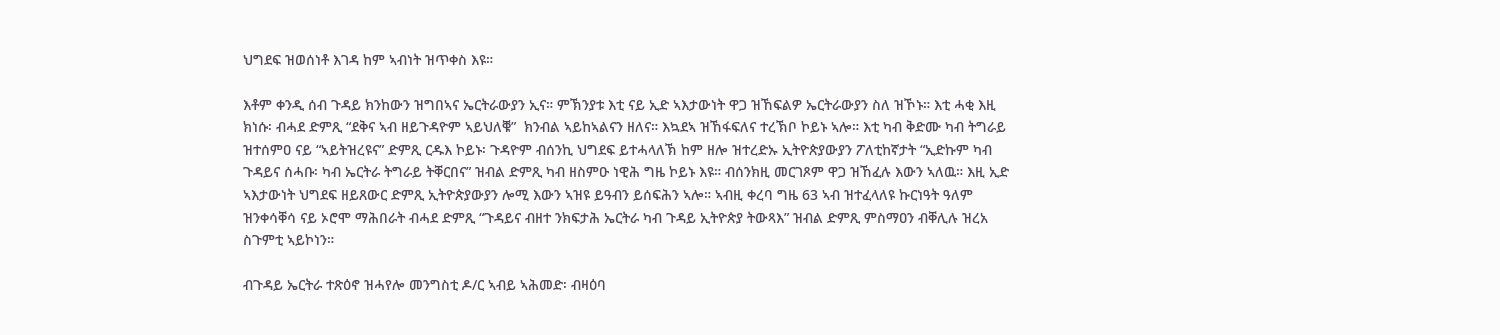ህግደፍ ዝወሰነቶ እገዳ ከም ኣብነት ዝጥቀስ እዩ።

እቶም ቀንዲ ሰብ ጉዳይ ክንከውን ዝግበኣና ኤርትራውያን ኢና። ምኽንያቱ እቲ ናይ ኢድ ኣእታውነት ዋጋ ዝኸፍልዎ ኤርትራውያን ስለ ዝኾኑ። እቲ ሓቂ እዚ ክነሱ፡ ብሓደ ድምጺ “ደቅና ኣብ ዘይጉዳዮም ኣይህለቑ”  ክንብል ኣይከኣልናን ዘለና። እኳደኣ ዝኸፋፍለና ተረኽቦ ኮይኑ ኣሎ። እቲ ካብ ቅድሙ ካብ ትግራይ ዝተሰምዐ ናይ “ኣይትዝረዩና” ድምጺ ርዱእ ኮይኑ፡ ጉዳዮም ብሰንኪ ህግደፍ ይተሓላለኽ ከም ዘሎ ዝተረድኡ ኢትዮጵያውያን ፖለቲከኛታት “ኢድኩም ካብ ጉዳይና ሰሓቡ፡ ካብ ኤርትራ ትግራይ ትቐርበና” ዝብል ድምጺ ካብ ዘስምዑ ነዊሕ ግዜ ኮይኑ እዩ። ብሰንክዚ መርገጾም ዋጋ ዝኸፈሉ እውን ኣለዉ። እዚ ኢድ ኣእታውነት ህግደፍ ዘይጸውር ድምጺ ኢትዮጵያውያን ሎሚ እውን ኣዝዩ ይዓብን ይሰፍሕን ኣሎ። ኣብዚ ቀረባ ግዜ 63 ኣብ ዝተፈላለዩ ኩርነዓት ዓለም ዝንቀሳቐሳ ናይ ኦሮሞ ማሕበራት ብሓደ ድምጺ “ጉዳይና ብዘተ ንክፍታሕ ኤርትራ ካብ ጉዳይ ኢትዮጵያ ትውጻእ” ዝብል ድምጺ ምስማዐን ብቐሊሉ ዝረአ ስጉምቲ ኣይኮነን።

ብጉዳይ ኤርትራ ተጽዕኖ ዝሓየሎ መንግስቲ ዶ/ር ኣብይ ኣሕመድ፡ ብዛዕባ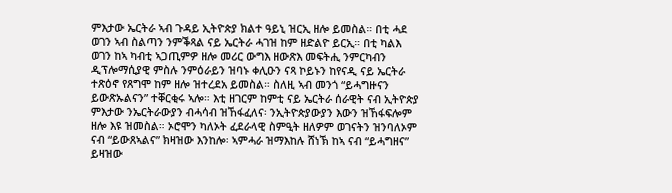ምእታው ኤርትራ ኣብ ጉዳይ ኢትዮጵያ ክልተ ዓይኒ ዝርኢ ዘሎ ይመስል። በቲ ሓደ ወገን ኣብ ስልጣን ንምቕጻል ናይ ኤርትራ ሓገዝ ከም ዘድልዮ ይርኢ። በቲ ካልእ ወገን ከኣ ካብቲ ኣጋጢምዎ ዘሎ መሪር ውግእ ዘውጽእ መፍትሒ ንምርካብን ዲፕሎማሲያዊ ምስሉ ንምዕራይን ዝባኑ ቀሊዑን ናጻ ኮይኑን ከየናዲ ናይ ኤርትራ ተጽዕኖ የጸግሞ ከም ዘሎ ዝተረደአ ይመስል። ስለዚ ኣብ መንጎ “ይሓግዙናን ይውጽኡልናን” ተቐርቂሩ ኣሎ። እቲ ዘገርም ከምቲ ናይ ኤርትራ ሰራዊት ናብ ኢትዮጵያ ምእታው ንኤርትራውያን ብሓሳብ ዝኸፋፈለና፡ ንኢትዮጵያውያን እውን ዝኸፋፍሎም ዘሎ እዩ ዝመስል። ኦሮሞን ካለኦት ፈደራላዊ ስምዒት ዘለዎም ወገናትን ዝንባለኦም ናብ “ይውጸኣልና” ክዛዝው እንከሎ፡ ኣምሓራ ዝማእከሉ ሸነኽ ከኣ ናብ “ይሓግዘና” ይዛዝው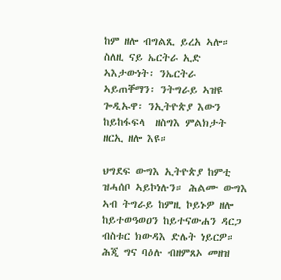ከም ዘሎ ብግልጺ ይረአ ኣሎ። ስለዚ ናይ ኤርትራ ኢድ ኣእታውነት፡ ንኤርትራ ኣይጠቐማን፡ ንትግራይ ኣዝዩ ጐዲኡዋ፡ ንኢትዮጵያ እውን ከይከፋፍላ  ዘስግእ ምልክታት ዘርኢ ዘሎ እዩ።

ህግደፍ ውግእ ኢትዮጵያ ከምቲ ዝሓሰቦ ኣይኮነሉን። ሕልሙ ውግእ ኣብ ትግራይ ከምዚ ኮይኑዎ ዘሎ ከይተወዓወዐን ከይተናውሐን ዳርጋ ብስቱር ክውዳእ ድሌት ነይርዎ። ሕጂ ግና ባዕሉ ብዘምጸኦ መዘዝ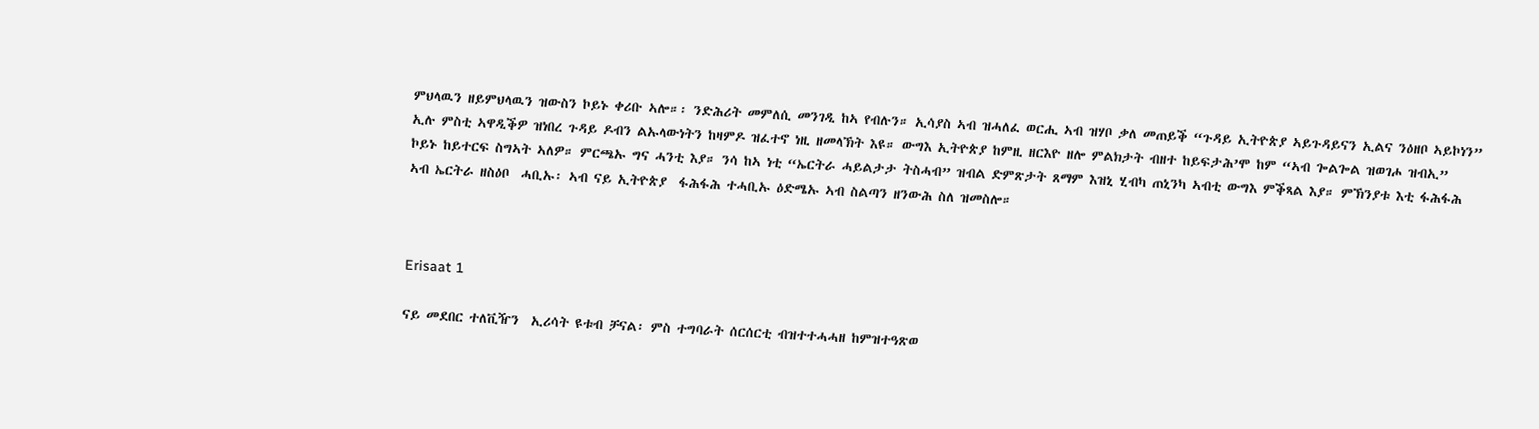ምህላዉን ዘይምህላዉን ዝውስን ኮይኑ ቀሪቡ ኣሎ።፡ ንድሕሪት መምለሲ መንገዲ ከኣ የብሉን። ኢሳያስ ኣብ ዝሓለፈ ወርሒ ኣብ ዝሃቦ ቃለ መጠይቕ “ጉዳይ ኢትዮጵያ ኣይጉዳይናን ኢልና ንዕዘቦ ኣይኮነን”  ኢሉ ምስቲ ኣዋዲቕዎ ዝነበረ ጉዳይ ዶብን ልኡላውነትን ከዛምዶ ዝፈተኖ ነዚ ዘመላኽት እዩ። ውግእ ኢትዮጵያ ከምዚ ዘርእዮ ዘሎ ምልክታት ብዘተ ከይፍታሕ’ሞ ከም “ኣብ ጐልጐል ዝወገሖ ዝብኢ”  ኮይኑ ከይተርፍ ስግኣት ኣለዎ። ምርጫኡ ግና ሓንቲ እያ። ንሳ ከኣ ነቲ “ኤርትራ ሓይልታታ ትስሓብ” ዝብል ድምጽታት ጸማም እዝኒ ሂብካ ጠኒንካ ኣብቲ ውግእ ምቕጻል እያ። ምኽንያቱ እቲ ፋሕፋሕ ኣብ ኤርትራ ዘስዕቦ  ሓቢኡ፡ ኣብ ናይ ኢትዮጵያ  ፋሕፋሕ ተሓቢኡ ዕድሜኡ ኣብ ስልጣን ዘንውሕ ስለ ዝመስሎ።



Erisaat 1

ናይ መደበር ተለቪዥን  ኢሪሳት ዩቱብ ቻናል፡ ምስ ተግባራት ሰርሰርቲ ብዝተተሓሓዘ ከምዝተዓጽወ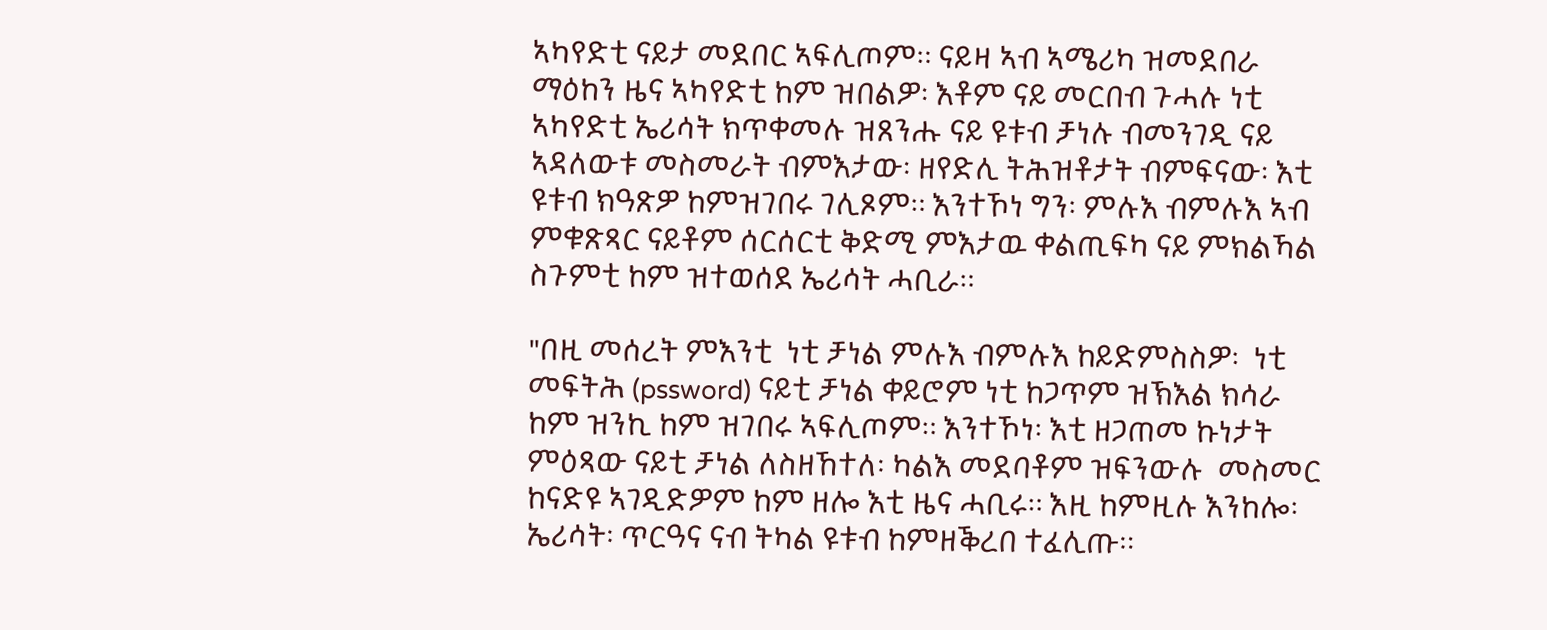ኣካየድቲ ናይታ መደበር ኣፍሊጦም። ናይዛ ኣብ ኣሜሪካ ዝመደበራ ማዕከን ዜና ኣካየድቲ ከም ዝበልዎ፡ እቶም ናይ መርበብ ጉሓሉ ነቲ ኣካየድቲ ኤሪሳት ክጥቀመሉ ዝጸንሑ ናይ ዩቱብ ቻነሉ ብመንገዲ ናይ ኣዳለውቱ መስመራት ብምእታው፡ ዘየድሊ ትሕዝቶታት ብምፍናው፡ እቲ  ዩቱብ ክዓጽዎ ከምዝገበሩ ገሊጾም። እንተኾነ ግን፡ ምሉእ ብምሉእ ኣብ ምቁጽጻር ናይቶም ሰርሰርቲ ቅድሚ ምእታዉ ቀልጢፍካ ናይ ምክልኻል ስጉምቲ ከም ዝተወሰደ ኤሪሳት ሓቢራ።

"በዚ መሰረት ምእንቲ  ነቲ ቻነል ምሉእ ብምሉእ ከይድምስስዎ፡  ነቲ መፍትሕ (pssword) ናይቲ ቻነል ቀይሮም ነቲ ከጋጥም ዝኽእል ክሳራ ከም ዝንኪ ከም ዝገበሩ ኣፍሊጦም። እንተኾነ፡ እቲ ዘጋጠመ ኩነታት ምዕጻው ናይቲ ቻነል ለስዘኸተለ፡ ካልእ መደባቶም ዝፍንውሉ  መስመር ከናድዩ ኣገዲድዎም ከም ዘሎ እቲ ዜና ሓቢሩ። እዚ ከምዚሉ እንከሎ፡  ኤሪሳት፡ ጥርዓና ናብ ትካል ዩቱብ ከምዘቕረበ ተፈሊጡ።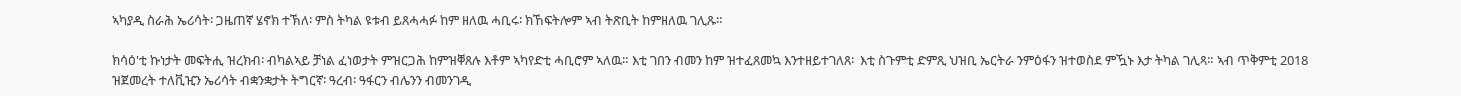ኣካያዲ ስራሕ ኤሪሳት፡ ጋዜጠኛ ሄኖክ ተኽለ፡ ምስ ትካል ዩቱብ ይጸሓሓፉ ከም ዘለዉ ሓቢሩ፡ ክኸፍትሎም ኣብ ትጽቢት ከምዘለዉ ገሊጹ።

ክሳዕ'ቲ ኩነታት መፍትሒ ዝረክብ፡ ብካልኣይ ቻነል ፈነወታት ምዝርጋሕ ከምዝቐጸሉ እቶም ኣካየድቲ ሓቢሮም ኣለዉ። እቲ ገበን ብመን ከም ዝተፈጸመኳ እንተዘይተገለጸ፡  እቲ ስጉምቲ ድምጺ ህዝቢ ኤርትራ ንምዕፋን ዝተወስደ ምዃኑ እታ ትካል ገሊጻ። ኣብ ጥቅምቲ 2018 ዝጀመረት ተለቪዢን ኤሪሳት ብቋንቋታት ትግርኛ፡ ዓረብ፡ ዓፋርን ብሌንን ብመንገዲ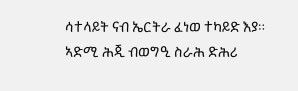ሳተላይት ናብ ኤርትራ ፈነወ ተካይድ እያ። ኣድሚ ሕጂ ብወግዒ ስራሕ ድሕሪ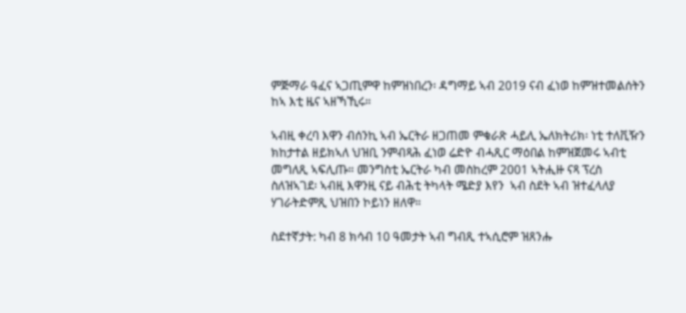ምጅማራ ዓፈና ኣጋጢምዋ ከምዝነበረን፡ ዳግማይ ኣብ 2019 ናብ ፈነወ ከምዝተመልሰትን ከኣ እቲ ዜና ኣዘኻኺሩ።

ኣብዚ ቀረባ እዋን ብሰንኪ ኣብ ኤርትራ ዘጋጠመ ምቁራጽ ሓይሊ ኤለክትሪክ፡ ነቲ ተለቪዥን ክከታተል ዘይክኣለ ህዝቢ ንምብጻሕ ፈነወ ሬድዮ ብሓጺር ማዕበል ከምዝጀመሩ ኣብቲ መግለጺ ኣፍሊጡ። መንግስቲ ኤርትራ ካብ መስከረም 2001 ኣትሒዙ ናጻ ፕረስ ስለዝኣገደ፡ ኣብዚ እዋንዚ ናይ ብሕቲ ትካላት ሜድያ እየን  ኣብ ስደት ኣብ ዝተፈላለያ ሃገራትድምጺ ህዝበን ኮይነን ዘለዋ።

ስደተኛታት: ካብ 8 ክሳብ 10 ዓመታት ኣብ ግብጺ ተኣሲሮም ዝጸንሑ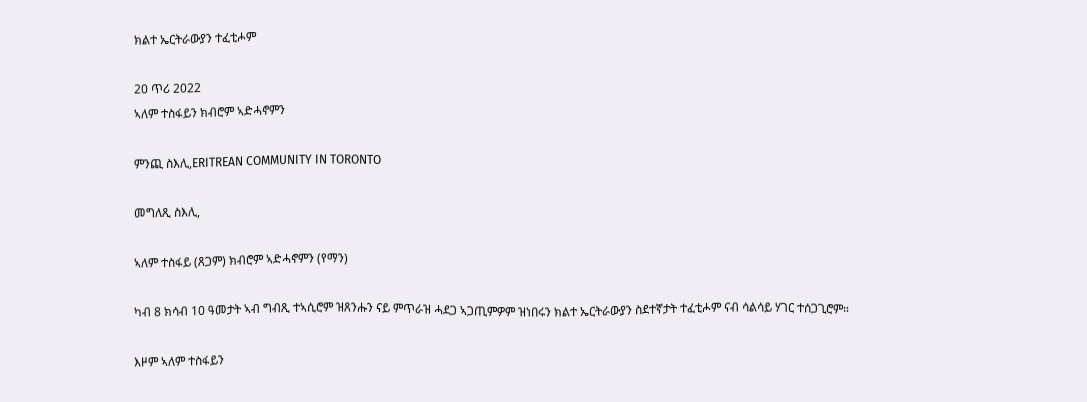ክልተ ኤርትራውያን ተፈቲሖም

20 ጥሪ 2022
ኣለም ተስፋይን ክብሮም ኣድሓኖምን

ምንጪ ስእሊ,ERITREAN COMMUNITY IN TORONTO

መግለጺ ስእሊ,

ኣለም ተስፋይ (ጸጋም) ክብሮም ኣድሓኖምን (የማን)

ካብ 8 ክሳብ 10 ዓመታት ኣብ ግብጺ ተኣሲሮም ዝጸንሑን ናይ ምጥራዝ ሓደጋ ኣጋጢምዎም ዝነበሩን ክልተ ኤርትራውያን ስደተኛታት ተፈቲሖም ናብ ሳልሳይ ሃገር ተሰጋጊሮም።

እዞም ኣለም ተስፋይን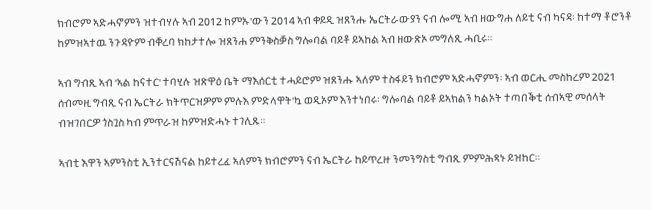ክብሮም ኣድሓኖምን ዝተብሃሉ ኣብ 2012 ከምኡ'ውን 2014 ኣብ ቀይዲ ዝጸንሑ ኤርትራውያን ናብ ሎሚ ኣብ ዘውግሐ ለይቲ ናብ ካናዳ፡ ከተማ ቶሮንቶ ከምዝኣተዉ ንጉዳዮም ብቐረባ ክከታተሎ ዝጸንሐ ምንቅስቓስ ግሎባል ባይቶ ይኣከል ኣብ ዘውጽኦ መግለጺ ሓቢሩ።

ኣብ ግብጺ ኣብ 'ኣል ከናተር' ተባሂሉ ዝጽዋዕ ቤት ማእሰርቲ ተሓይሮም ዝጸንሑ ኣለም ተስፋይን ክብሮም ኣድሓኖምን፡ ኣብ ወርሒ መስከረም 2021 ሰብመዚ ግብጺ ናብ ኤርትራ ክትጥርዝዎም ምሉእ ምድላዋት'ኳ ወዲኦም እንተነበሩ፡ ግሎባል ባይቶ ይኣክልን ካልኦት ተጣበቕቲ ሰብኣዊ መሰላት ብዝገበርዎ ጎስጓስ ካብ ምጥራዝ ከምዝድሓኑ ተገሊጹ።

ኣብቲ እዋን ኣምንስቲ ኢንተርናሽናል ከይተረፈ ኣለምን ክብሮምን ናብ ኤርትራ ከይጥረዙ ንመንግስቲ ግብጺ ምምሕጻኑ ይዝከር።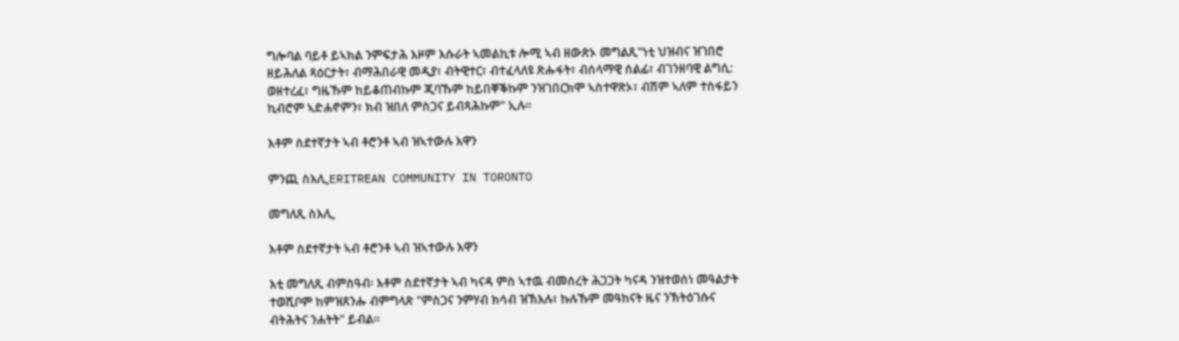ግሎባል ባይቶ ይኣክል ንምፍታሕ እዞም እሱራት ኣመልኪቱ ሎሚ ኣብ ዘውጽኦ መግልጺ"ነቲ ህዝብና ዝገበሮ ዘይሕለል ጻዕርታት፣ ብማሕበራዊ መዲያ፣ ብትዊተር፣ ብተፈላለዩ ጽሑፋት፣ ብሰላማዊ ሰልፊ፣ ብገንዘባዊ ልግሲ: ወዘተረፈ፣ ግዜኹም ከይቆጠብኩም ጂባኹም ከይበቐቕኩም ንዝገበርክሞ ኣስተዋጽኦ፣ ብሽም ኣለም ተስፋይን ኪብሮም ኣድሐኖምን፣ ክብ ዝበለ ምስጋና ይብጻሕኩም" ኢሉ።

እቶም ስደተኛታት ኣብ ቶሮንቶ ኣብ ዝኣተውሉ እዋን

ምንጪ ስእሊ,ERITREAN COMMUNITY IN TORONTO

መግለጺ ስእሊ,

እቶም ስደተኛታት ኣብ ቶሮንቶ ኣብ ዝኣተውሉ እዋን

እቲ መግለጺ ብምስዓብ፡ እቶም ስደተኛታት ኣብ ካናዳ ምስ ኣተዉ ብመሰረት ሕጋጋት ካናዳ ንዝተወሰነ መዓልታት ተወሺቦም ከምዝጸንሑ ብምግላጽ "ምስጋና ንምሃብ ክሳብ ዝኽእሉ፣ ኩሉኹም መዓከናት ዜና ንኽትዕገሱና ብትሕትና ንሐትት" ይብል።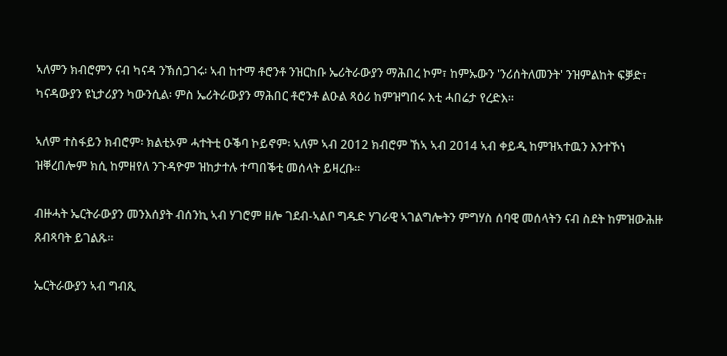ኣለምን ክብሮምን ናብ ካናዳ ንኽሰጋገሩ፡ ኣብ ከተማ ቶሮንቶ ንዝርከቡ ኤሪትራውያን ማሕበረ ኮም፣ ከምኡውን 'ንሪሰትለመንት' ንዝምልከት ፍቓድ፣ ካናዳውያን ዩኒታሪያን ካውንሲል፡ ምስ ኤሪትራውያን ማሕበር ቶሮንቶ ልዑል ጻዕሪ ከምዝግበሩ እቲ ሓበሬታ የረድእ።

ኣለም ተስፋይን ክብሮም፡ ክልቲኦም ሓተትቲ ዑቕባ ኮይኖም፡ ኣለም ኣብ 2012 ክብሮም ኸኣ ኣብ 2014 ኣብ ቀይዲ ከምዝኣተዉን እንተኾነ ዝቐረበሎም ክሲ ከምዘየለ ንጉዳዮም ዝከታተሉ ተጣበቕቲ መሰላት ይዛረቡ።

ብዙሓት ኤርትራውያን መንእሰያት ብሰንኪ ኣብ ሃገሮም ዘሎ ገደብ-ኣልቦ ግዱድ ሃገራዊ ኣገልግሎትን ምግሃስ ሰባዊ መሰላትን ናብ ስደት ከምዝውሕዙ ጸብጻባት ይገልጹ።

ኤርትራውያን ኣብ ግብጺ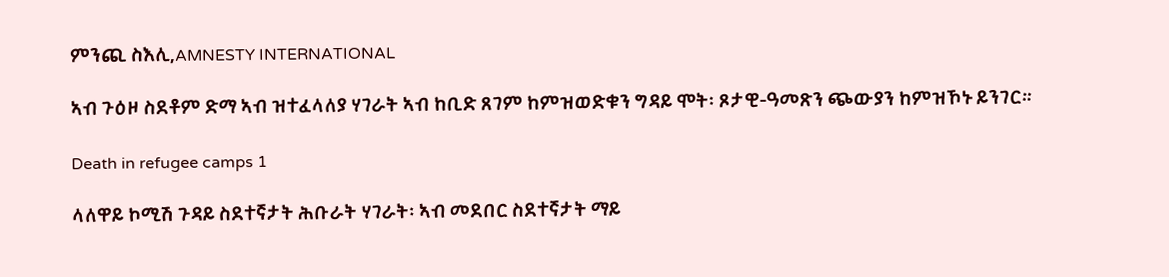ምንጪ ስእሊ,AMNESTY INTERNATIONAL

ኣብ ጉዕዞ ስደቶም ድማ ኣብ ዝተፈላለያ ሃገራት ኣብ ከቢድ ጸገም ከምዝወድቁን ግዳይ ሞት፡ ጾታዊ-ዓመጽን ጭውያን ከምዝኾኑ ይንገር።

Death in refugee camps 1

ላለዋይ ኮሚሽ ጉዳይ ስደተኛታት ሕቡራት ሃገራት፡ ኣብ መደበር ስደተኛታት ማይ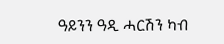ዓይንን ዓዲ ሓርሽን ካብ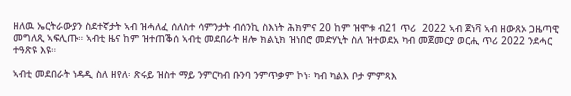ዘለዉ ኤርትራውያን ስደተኛታት ኣብ ዝሓለፈ ሰለስተ ሳምንታት ብሰንኪ ስእነት ሕክምና 20 ከም ዝሞቱ ብ21 ጥሪ  2022 ኣብ ጀነቫ ኣብ ዘውጸኦ ጋዜጣዊ መግለጺ ኣፍሊጡ። ኣብቲ ዜና ከም ዝተጠቕሰ ኣብቲ መደበራት ዘሎ ክልኒክ ዝነበሮ መድሃኒት ስለ ዝተወደአ ካብ መጀመርያ ወርሒ ጥሪ 2022 ንደሓር ተዓጽዩ እዩ።

ኣብቲ መደበራት ነዳዲ ስለ ዘየለ፡ ጽሩይ ዝስተ ማይ ንምርካብ ቡንባ ንምጥቃም ኮነ፡ ካብ ካልእ ቦታ ምምጻእ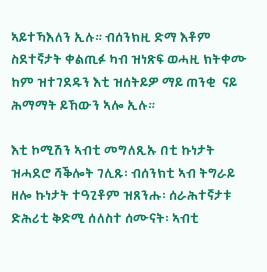ኣይተኻእለን ኢሉ። ብሰንክዚ ድማ እቶም ስደተኛታት ቀልጢፉ ካብ ዝነጽፍ ወሓዚ ክትቀሙ ከም ዝተገደዱን እቲ ዝሰትይዎ ማይ ጠንቂ  ናይ ሕማማት ይኸውን ኣሎ ኢሉ።

እቲ ኮሚሽን ኣብቲ መግለጺኡ በቲ ኩነታት ዝሓደሮ ሻቕሎት ገሊጹ፡ ብሰንክቲ ኣብ ትግራይ ዘሎ ኩነታት ተዓጊቶም ዝጸንሑ፡ ሰራሕተኛታቱ ድሕሪቲ ቅድሚ ሰለስተ ሰሙናት፡ ኣብቲ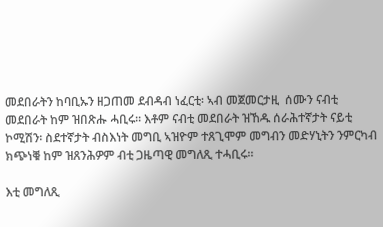መደበራትን ከባቢኡን ዘጋጠመ ደብዳብ ነፈርቲ፡ ኣብ መጀመርታዚ  ሰሙን ናብቲ መደበራት ከም ዝበጽሑ ሓቢሩ። እቶም ናብቲ መደበራት ዝኸዱ ሰራሕተኛታት ናይቲ ኮሚሽን፡ ስደተኛታት ብስእነት መግቢ ኣዝዮም ተጸጊሞም መግብን መድሃኒትን ንምርካብ ክጭነቑ ከም ዝጸንሕዎም ብቲ ጋዜጣዊ መግለጺ ተሓቢሩ።

እቲ መግለጺ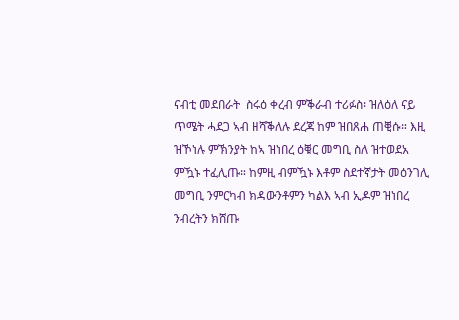ናብቲ መደበራት  ስሩዕ ቀረብ ምቕራብ ተሪፉስ፡ ዝለዕለ ናይ ጥሜት ሓደጋ ኣብ ዘሻቕለሉ ደረጃ ከም ዝበጸሐ ጠቒሱ። እዚ ዝኾነሉ ምኽንያት ከኣ ዝነበረ ዕቑር መግቢ ስለ ዝተወደአ ምዃኑ ተፈሊጡ። ከምዚ ብምዃኑ እቶም ስደተኛታት መዕንገሊ መግቢ ንምርካብ ክዳውንቶምን ካልእ ኣብ ኢዶም ዝነበረ ንብረትን ክሸጡ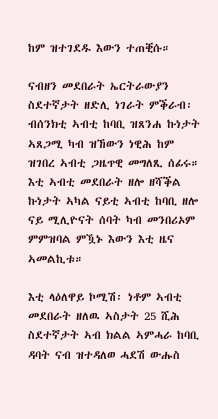ከም ዝተገደዱ እውን ተጠቒሱ።

ናብዘን መደበራት ኤርትራውያን ስደተኛታት ዘድሊ ነገራት ምቕራብ፡ ብሰንክቲ ኣብቲ ከባቢ ዝጸንሐ ኩነታት ኣጸጋሚ ካብ ዝኸውን ነዊሕ ከም ዝገበረ ኣብቲ ጋዜጥዊ መግለጺ ሰፊሩ። እቲ ኣብቲ መደበራት ዘሎ ዘሻቕል ኩነታት ኣካል ናይቲ ኣብቲ ከባቢ ዘሎ ናይ ሚሊዮናት ሰባት ካብ መንበሪኦም ምምዝባል ምዃኑ እውን እቲ ዜና ኣመልኪቱ።

እቲ ላዕለዋይ ኮሚሽ፡ ነቶም ኣብቲ መደበራት ዘለዉ ኣስታት 25 ሺሕ ስደተኛታት ኣብ ክልል ኣምሓራ ከባቢ ዳባት ናብ ዝተዳለወ ሓደሽ ውሑስ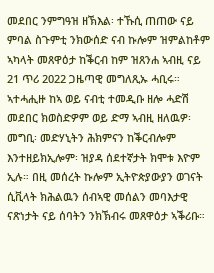መደበር ንምግዓዝ ዘኽእል፡ ተኹሲ ጠጠው ናይ ምባል ስጉምቲ ንክውሰድ ናብ ኩሎም ዝምልከቶም ኣካላት መጸዋዕታ ከቕርብ ከም ዝጸንሐ ኣብዚ ናይ 21 ጥሪ 2022 ጋዜጣዊ መግለጺኡ ሓቢሩ። ኣተሓሒዙ ከኣ ወይ ናብቲ ተመዲቡ ዘሎ ሓድሽ መደበር ክወስድዎም ወይ ድማ ኣብዚ ዘለዉዎ፡ መግቢ፡ መድሃኒትን ሕክምናን ከቕርብሎም እንተዘይክኢሎም፡ ዝያዳ ሰደተኛታት ክሞቱ እዮም ኢሉ። በዚ መሰረት ኩሎም ኢትዮጵያውያን ወገናት ሲቪላት ክሕልዉን ሰብኣዊ መሰልን መባእታዊ ናጽነታት ናይ ሰባትን ንክኽብሩ መጸዋዕታ ኣቕሪቡ።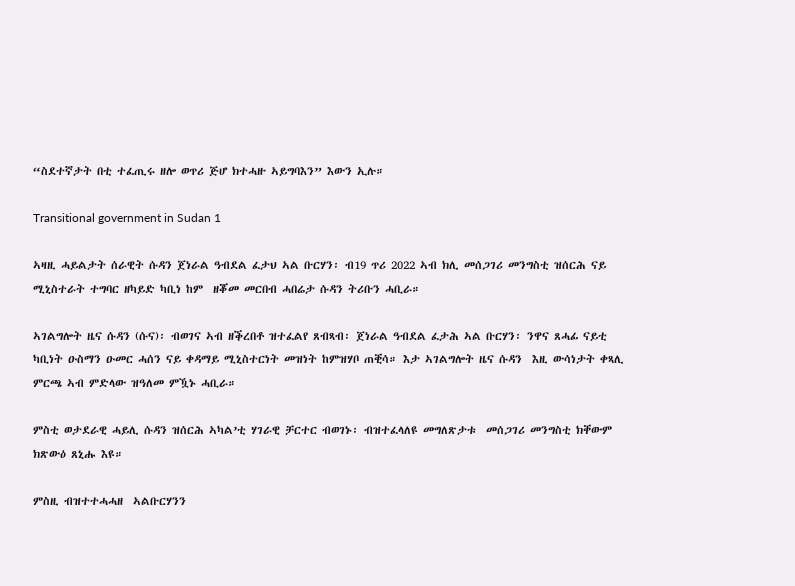“ስደተኛታት በቲ ተፈጢሩ ዘሎ ወጥሪ ጅሆ ክተሓዙ ኣይግባእን” እውን ኢሉ።

Transitional government in Sudan 1

ኣዛዚ ሓይልታት ሰራዊት ሱዳን ጀነራል ዓብደል ፈታህ ኣል ቡርሃን፡ ብ19 ጥሪ 2022 ኣብ ክሊ መሰጋገሪ መንግስቲ ዝሰርሕ ናይ ሚኒስተራት ተግባር ዘካይድ ካቢነ ከም  ዘቖመ መርበብ ሓበሬታ ሱዳን ትሪቡን ሓቢራ።

ኣገልግሎት ዜና ሱዳን (ሱና)፡ ብወገና ኣብ ዘቕረበቶ ዝተፈልየ ጸብጻብ፡ ጀነራል ዓብደል ፈታሕ ኣል ቡርሃን፡ ንዋና ጸሓፊ ናይቲ ካቢነት ዑስማን ዑመር ሓሰን ናይ ቀዳማይ ሚኒስተርነት መዝነት ከምዝሃቦ ጠቒሳ። እታ ኣገልግሎት ዜና ሱዳን  እዚ ውሳነታት ቀጻሊ ምርጫ ኣብ ምድላው ዝዓለመ ምዃኑ ሓቢራ።

ምስቲ ወታደራዊ ሓይሊ ሱዳን ዝሰርሕ ኣካል’ቲ ሃገራዊ ቻርተር ብወገኑ፡ ብዝተፈላለዩ መግለጽታቱ  መሰጋገሪ መንግስቲ ክቐውም ክጽውዕ ጸኒሑ እዩ።

ምስዚ ብዝተተሓሓዘ  ኣልቡርሃንን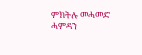ምክትሉ መሓመድ ሓምዳን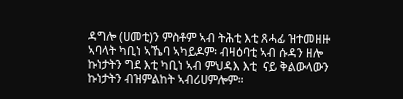ዳግሎ (ሀመቲ)ን ምስቶም ኣብ ትሕቲ እቲ ጸሓፊ ዝተመዘዙ ኣባላት ካቢነ ኣኼባ ኣካይዶም፡ ብዛዕባቲ ኣብ ሱዳን ዘሎ ኩነታትን ግደ እቲ ካቢነ ኣብ ምህዳእ እቲ  ናይ ቅልውላውን ኩነታትን ብዝምልከት ኣብሪሀምሎም።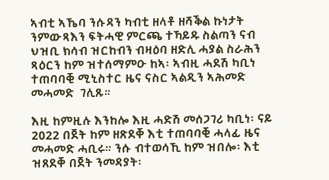ኣብቲ ኣኼባ ንሱዳን ካብቲ ዘላቶ ዘሻቕል ኩነታት ንምውጻእን ፍትሓዊ ምርጫ ተኻይዱ ስልጣን ናብ ህዝቢ ክሳብ ዝርከብን ብዛዕባ ዘድሊ ሓያል ስራሕን ጻዕርን ከም ዝተሰማምዑ ከኣ፡ ኣብዚ ሓደሽ ካቢነ ተጠባባቒ ሚኒስተር ዜና ናስር ኣልዲን ኣሕመድ መሓመድ  ገሊጹ።

እዚ ከምዚሉ እንከሎ እዚ ሓድሽ መሰጋገሪ ካቢነ፡ ናይ 2022 በጀት ከም ዘጽደቐ እቲ ተጠባባቒ ሓላፊ ዜና መሓመድ ሓቢሩ። ንሱ ብተወሳኺ ከም ዝበሎ፡ እቲ ዝጸደቐ በጀት ንመዳያት፡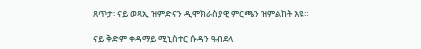ጸጥታ፡ ናይ ወጻኢ ዝምድናን ዲሞክራስያዊ ምርጫን ዝምልከት እዩ።

ናይ ቅድም ቀዳማይ ሚኒስተር ሱዳን ዓብደላ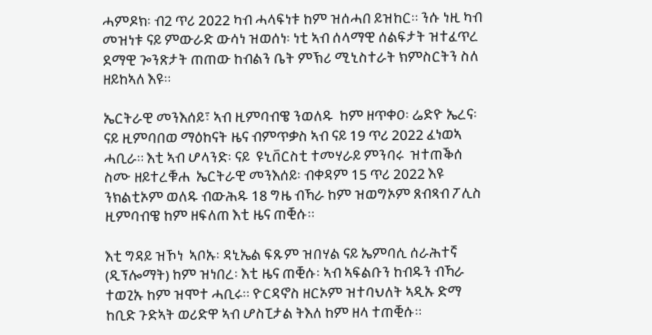ሓምዶክ፡ ብ2 ጥሪ 2022 ካብ ሓላፍነቱ ከም ዝሰሓበ ይዝከር። ንሱ ነዚ ካብ መዝነቱ ናይ ምውራድ ውሳነ ዝወሰነ፡ ነቲ ኣብ ሰላማዊ ሰልፍታት ዝተፈጥረ ደማዊ ጐንጽታት ጠጠው ከብልን ቤት ምኽሪ ሚኒስተራት ክምስርትን ስለ ዘይከኣለ እዩ።

ኤርትራዊ መንእሰይ፣ ኣብ ዚምባብዌ ንወለዱ  ከም ዘጥቀዐ፡ ሬድዮ ኤረና፡ ናይ ዚምባበወ ማዕከናት ዜና ብምጥቃስ ኣብ ናይ 19 ጥሪ 2022 ፈነወኣ ሓቢራ። እቲ ኣብ ሆላንድ፡ ናይ  ዩኒቨርስቲ ተመሃራይ ምንባሩ  ዝተጠቕሰ ስሙ ዘይተረቑሐ  ኤርትራዊ መንእሰይ፡ ብቀዳም 15 ጥሪ 2022 እዩ ንክልቲኦም ወለዱ ብውሕዱ 18 ግዜ ብኻራ ከም ዝወግኦም ጸብጻብ ፖሊስ ዚምባብዌ ከም ዘፍለጠ እቲ ዜና ጠቒሱ።

እቲ ግዳይ ዝኾነ  ኣቦኡ፡ ዳኒኤል ፍጹም ዝበሃል ናይ ኤምባሲ ሰራሕተኛ (ዲፕሎማት) ከም ዝነበረ፡ እቲ ዜና ጠቒሱ፡ ኣብ ኣፍልቡን ከብዱን ብኻራ ተወጊኡ ከም ዝሞተ ሓቢሩ። ዮርዳኖስ ዘርኦም ዝተባህለት ኣዲኡ ድማ ከቢድ ጉድኣት ወሪድዋ ኣብ ሆስፒታል ትእለ ከም ዘላ ተጠቒሱ።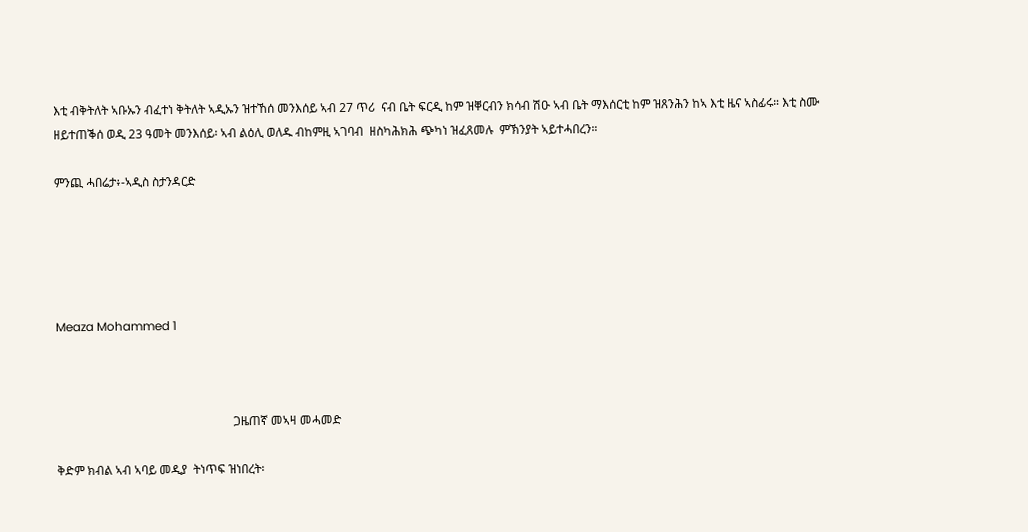እቲ ብቅትለት ኣቡኡን ብፈተነ ቅትለት ኣዲኡን ዝተኸሰ መንእሰይ ኣብ 27 ጥሪ  ናብ ቤት ፍርዲ ከም ዝቐርብን ክሳብ ሽዑ ኣብ ቤት ማእሰርቲ ከም ዝጸንሕን ከኣ እቲ ዜና ኣስፊሩ። እቲ ስሙ ዘይተጠቕሰ ወዲ 23 ዓመት መንእሰይ፡ ኣብ ልዕሊ ወለዱ ብከምዚ ኣገባብ  ዘስካሕክሕ ጭካነ ዝፈጸመሉ  ምኽንያት ኣይተሓበረን።

ምንጪ ሓበሬታ፥-ኣዲስ ስታንዳርድ





Meaza Mohammed 1



                                                           ጋዜጠኛ መኣዛ መሓመድ

ቅድም ክብል ኣብ ኣባይ መዲያ  ትነጥፍ ዝነበረት፡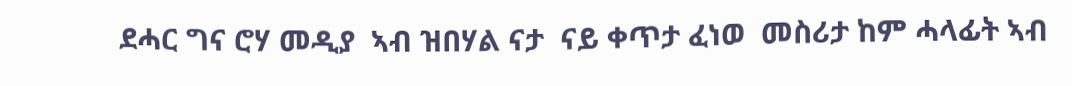ደሓር ግና ሮሃ መዲያ  ኣብ ዝበሃል ናታ  ናይ ቀጥታ ፈነወ  መስሪታ ከም ሓላፊት ኣብ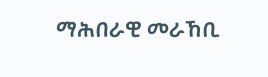ማሕበራዊ መራኸቢ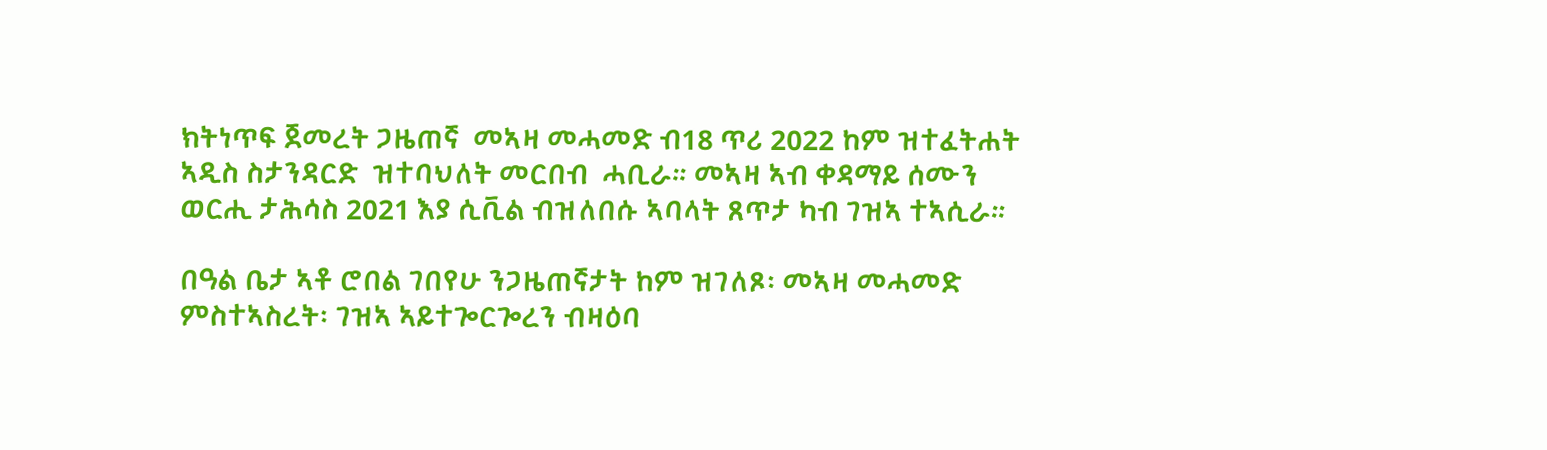ክትነጥፍ ጀመረት ጋዜጠኛ  መኣዛ መሓመድ ብ18 ጥሪ 2022 ከም ዝተፈትሐት ኣዲስ ስታንዳርድ  ዝተባህለት መርበብ  ሓቢራ። መኣዛ ኣብ ቀዳማይ ሰሙን  ወርሒ ታሕሳስ 2021 እያ ሲቪል ብዝለበሱ ኣባላት ጸጥታ ካብ ገዝኣ ተኣሲራ።

በዓል ቤታ ኣቶ ሮበል ገበየሁ ንጋዜጠኛታት ከም ዝገለጾ፡ መኣዛ መሓመድ ምስተኣስረት፡ ገዝኣ ኣይተጐርጐረን ብዛዕባ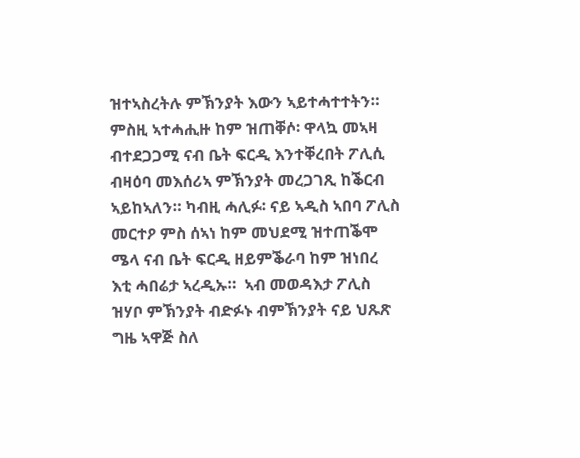ዝተኣስረትሉ ምኽንያት እውን ኣይተሓተተትን። ምስዚ ኣተሓሒዙ ከም ዝጠቐሶ፡ ዋላኳ መኣዛ ብተደጋጋሚ ናብ ቤት ፍርዲ እንተቐረበት ፖሊሲ ብዛዕባ መእሰሪኣ ምኽንያት መረጋገጺ ከቕርብ ኣይከኣለን። ካብዚ ሓሊፉ፡ ናይ ኣዲስ ኣበባ ፖሊስ መርተዖ ምስ ሰኣነ ከም መህደሚ ዝተጠቕሞ ሜላ ናብ ቤት ፍርዲ ዘይምቕራባ ከም ዝነበረ እቲ ሓበሬታ ኣረዲኡ።  ኣብ መወዳእታ ፖሊስ ዝሃቦ ምኽንያት ብድፉኑ ብምኽንያት ናይ ህጹጽ ግዜ ኣዋጅ ስለ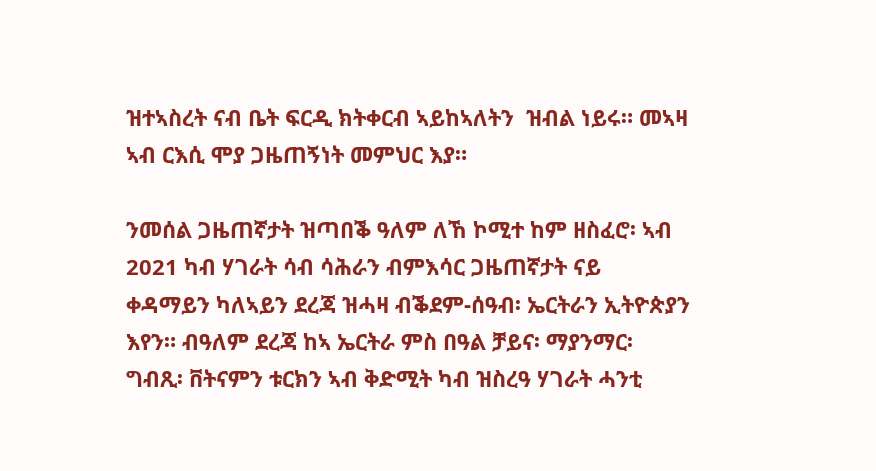ዝተኣስረት ናብ ቤት ፍርዲ ክትቀርብ ኣይከኣለትን  ዝብል ነይሩ። መኣዛ ኣብ ርእሲ ሞያ ጋዜጠኝነት መምህር እያ።

ንመሰል ጋዜጠኛታት ዝጣበቕ ዓለም ለኸ ኮሚተ ከም ዘስፈሮ፡ ኣብ 2021 ካብ ሃገራት ሳብ ሳሕራን ብምእሳር ጋዜጠኛታት ናይ ቀዳማይን ካለኣይን ደረጃ ዝሓዛ ብቕደም-ሰዓብ፡ ኤርትራን ኢትዮጵያን እየን። ብዓለም ደረጃ ከኣ ኤርትራ ምስ በዓል ቻይና፡ ማያንማር፡ ግብጺ፡ ቨትናምን ቱርክን ኣብ ቅድሚት ካብ ዝስረዓ ሃገራት ሓንቲ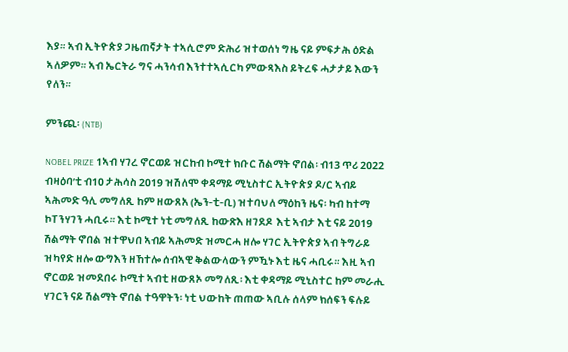እያ። ኣብ ኢትዮጵያ ጋዜጠኛታት ተኣሲሮም ድሕሪ ዝተወሰነ ግዜ ናይ ምፍታሕ ዕድል ኣለዎም። ኣብ ኤርትራ ግና ሓንሳብ እንተተኣሲርካ ምውጻእስ ይትረፍ ሓታታይ እውን የለን።

ምንጪ፡ (NTB)

NOBEL PRIZE 1ኣብ ሃገረ ኖርወይ ዝርከብ ኮሚተ ክቡር ሽልማት ኖበል፡ ብ13 ጥሪ 2022 ብዛዕባ’ቲ ብ10 ታሕሳስ 2019 ዝሽለሞ ቀዳማይ ሚኒስተር ኢትዮጵያ ዶ/ር ኣብይ ኣሕመድ ዓሊ መግለጺ ከም ዘውጸአ (ኤን-ቲ-ቢ) ዝተባህለ ማዕከን ዜና፡ ካብ ከተማ ኮፐንሃገን ሓቢሩ። እቲ ኮሚተ ነቲ መግለጺ ከውጽእ ዘገደዶ  እቲ ኣብታ እቲ ናይ 2019 ሽልማት ኖበል ዝተዋህበ ኣብይ ኣሕመድ ዝመርሓ ዘሎ ሃገር ኢትዮጵያ ኣብ ትግራይ ዝካየድ ዘሎ ውግእን ዘኸተሎ ሰብኣዊ ቅልውላውን ምዃኑ እቲ ዜና ሓቢሩ። እዚ ኣብ ኖርወይ ዝመደበሩ ኮሚተ ኣብቲ ዘውጸኦ መግለጺ፡ እቲ ቀዳማይ ሚኒስተር ከም መራሒ ሃገርን ናይ ሽልማት ኖበል ተዓዋትን፡ ነቲ ህውከት ጠጠው ኣቢሉ ሰላም ክሰፍን ፍሉይ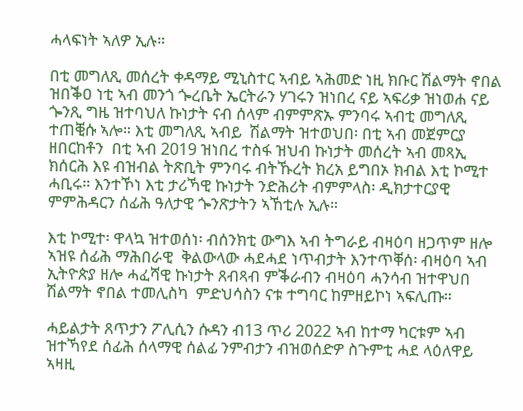ሓላፍነት ኣለዎ ኢሉ።

በቲ መግለጺ መሰረት ቀዳማይ ሚኒስተር ኣብይ ኣሕመድ ነዚ ክቡር ሽልማት ኖበል ዝበቕዐ ነቲ ኣብ መንጎ ጐረቤት ኤርትራን ሃገሩን ዝነበረ ናይ ኣፍሪቃ ዝነወሐ ናይ ጐንጺ ግዜ ዝተባህለ ኩነታት ናብ ሰላም ብምምጽኡ ምንባሩ ኣብቲ መግለጺ ተጠቒሱ ኣሎ። እቲ መግለጺ ኣብይ  ሽልማት ዝተወህበ፡ በቲ ኣብ መጀምርያ ዘበርከቶን  በቲ ኣብ 2019 ዝነበረ ተስፋ ዝህብ ኩነታት መሰረት ኣብ መጻኢ ክሰርሕ እዩ ብዝብል ትጽቢት ምንባሩ ብትኹረት ክረአ ይግበኦ ክብል እቲ ኮሚተ ሓቢሩ። እንተኾነ እቲ ታሪኻዊ ኩነታት ንድሕሪት ብምምላስ፡ ዲክታተርያዊ ምምሕዳርን ሰፊሕ ዓለታዊ ጐንጽታትን ኣኸቲሉ ኢሉ።

እቲ ኮሚተ፡ ዋላኳ ዝተወሰነ፡ ብሰንክቲ ውግእ ኣብ ትግራይ ብዛዕባ ዘጋጥም ዘሎ ኣዝዩ ሰፊሕ ማሕበራዊ  ቅልውላው ሓደሓደ ነጥብታት እንተጥቐሰ፡ ብዛዕባ ኣብ ኢትዮጵያ ዘሎ ሓፈሻዊ ኩነታት ጸብጻብ ምቕራብን ብዛዕባ ሓንሳብ ዝተዋህበ  ሽልማት ኖበል ተመሊስካ  ምድህሳስን ናቱ ተግባር ከምዘይኮነ ኣፍሊጡ።

ሓይልታት ጸጥታን ፖሊሲን ሱዳን ብ13 ጥሪ 2022 ኣብ ከተማ ካርቱም ኣብ ዝተኻየደ ሰፊሕ ሰላማዊ ሰልፊ ንምብታን ብዝወሰድዎ ስጉምቲ ሓደ ላዕለዋይ ኣዛዚ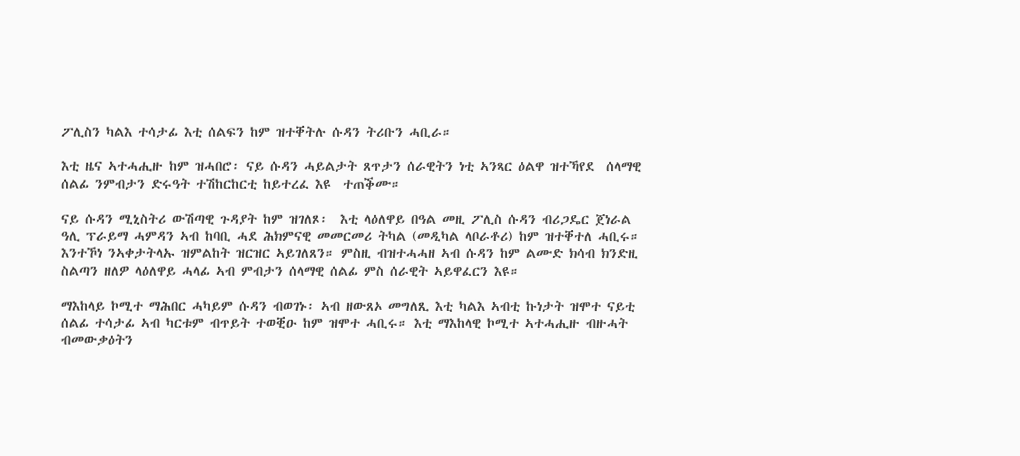ፖሊስን ካልእ ተሳታፊ እቲ ሰልፍን ከም ዝተቐትሉ ሱዳን ትሪቡን ሓቢራ።

እቲ ዜና ኣተሓሒዙ ከም ዝሓበሮ፡ ናይ ሱዳን ሓይልታት ጸጥታን ሰራዊትን ነቲ ኣንጻር ዕልዋ ዝተኻየደ  ሰላማዊ ሰልፊ ንምብታን ድሩዓት ተሽከርከርቲ ከይተረፈ እዩ  ተጠቕሙ።

ናይ ሱዳን ሚኒስትሪ ውሽጣዊ ጉዳያት ከም ዝገለጾ፡  እቲ ላዕለዋይ በዓል መዚ ፖሊስ ሱዳን ብሪጋዴር ጀነራል ዓሊ ፕራይማ ሓምዳን ኣብ ከባቢ ሓደ ሕክምናዊ መመርመሪ ትካል (መዲካል ላቦራቶሪ) ከም ዝተቐተለ ሓቢሩ። እንተኾነ ንኣቀታትላኡ ዝምልከት ዝርዝር ኣይገለጸን። ምስዚ ብዝተሓሓዘ ኣብ ሱዳን ከም ልሙድ ክሳብ ክንድዚ ስልጣን ዘለዎ ላዕለዋይ ሓላፊ ኣብ ምብታን ሰላማዊ ሰልፊ ምስ ሰራዊት ኣይዋፈርን እዩ።

ማእከላይ ኮሚተ ማሕበር ሓካይም ሱዳን ብወገኑ፡ ኣብ ዘውጸኦ መግለጺ እቲ ካልእ ኣብቲ ኩነታት ዝሞተ ናይቲ ሰልፊ ተሳታፊ ኣብ ካርቱም ብጥይት ተወቒዑ ከም ዝሞተ ሓቢሩ። እቲ ማእከላዊ ኮሚተ ኣተሓሒዙ ብዙሓት ብመውቃዕትን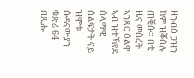ዘንብዕ ጋዝን ከም ዝቖሰሉ ጠቒሱ። በቲ ዜና መሰረት ኣንጻር ዕልዋ ኣብ ዝተኻየደ ሰላማዊ ሰልፍታት ናይ ዝሞቱ ሱዳናውያን ቁጽሪ 64 በጺሑ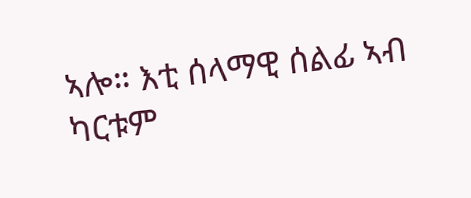ኣሎ። እቲ ሰላማዊ ሰልፊ ኣብ ካርቱም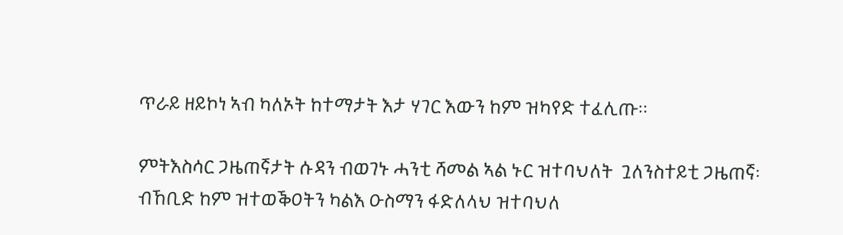ጥራይ ዘይኮነ ኣብ ካለኦት ከተማታት እታ ሃገር እውን ከም ዝካየድ ተፈሊጡ።

ምትእስሳር ጋዜጠኛታት ሱዳን ብወገኑ ሓንቲ ሻመል ኣል ኑር ዝተባህለት  ጓለንስተይቲ ጋዜጠኛ፡ ብኸቢድ ከም ዝተወቕዐትን ካልእ ዑስማን ፋድለላህ ዝተባህለ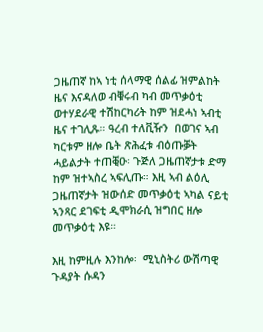ጋዜጠኛ ከኣ ነቲ ሰላማዊ ሰልፊ ዝምልከት ዜና እናዳለወ ብቑሩብ ካብ መጥቃዕቲ ወተሃደራዊ ተሽከርካሪት ከም ዝደሓነ ኣብቲ ዜና ተገሊጹ። ዓረብ ተለቪዥን  በወገና ኣብ ካርቱም ዘሎ ቤት ጽሕፈቱ ብዕጡቓት ሓይልታት ተጠቒዑ፡ ጉጅለ ጋዜጠኛታቱ ድማ ከም ዝተኣስረ ኣፍሊጡ። እዚ ኣብ ልዕሊ ጋዜጠኛታት ዝውሰድ መጥቃዕቲ ኣካል ናይቲ  ኣንጻር ደገፍቲ ዲሞክራሲ ዝግበር ዘሎ መጥቃዕቲ እዩ።

እዚ ከምዚሉ እንከሎ፡  ሚኒስትሪ ውሽጣዊ ጉዳያት ሱዳን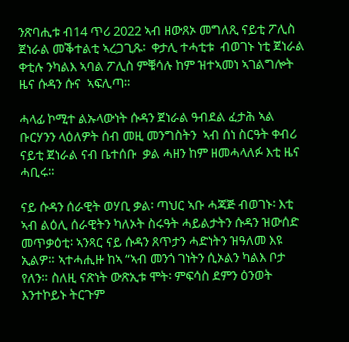ንጽባሒቱ ብ14 ጥሪ 2022 ኣብ ዘውጸኦ መግለጺ ናይቲ ፖሊስ ጀነራል መቕተልቲ ኣረጋጊጹ፡  ቀታሊ ተሓቲቱ  ብወገኑ ነቲ ጀነራል ቀቲሉ ንካልእ ኣባል ፖሊስ ምቑሳሉ ከም ዝተኣመነ ኣገልግሎት ዜና ሱዳን ሱና  ኣፍሊጣ።

ሓላፊ ኮሚተ ልኡላውነት ሱዳን ጀነራል ዓብደል ፈታሕ ኣል ቡርሃንን ላዕለዎት ሰብ መዚ መንግስትን  ኣብ ሰነ ስርዓት ቀብሪ ናይቲ ጀነራል ናብ ቤተሰቡ  ቃል ሓዘን ከም ዘመሓላለፉ እቲ ዜና ሓቢሩ።

ናይ ሱዳን ሰራዊት ወሃቢ ቃል፡ ጣህር ኣቡ ሓጃጅ ብወገኑ፡ እቲ ኣብ ልዕሊ ሰራዊትን ካለኦት ስሩዓት ሓይልታትን ሱዳን ዝውሰድ መጥቃዕቲ፡ ኣንጻር ናይ ሱዳን ጸጥታን ሓድነትን ዝዓለመ እዩ ኢልዎ። ኣተሓሒዙ ከኣ “ኣብ መንጎ ገነትን ሲኦልን ካልእ ቦታ የለን። ስለዚ ናጽነት ውጽኢቱ ሞት፡ ምፍሳስ ደምን ዕንወት  እንተኮይኑ ትርጉም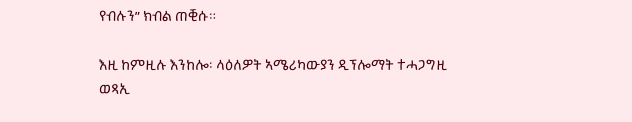የብሉን” ክብል ጠቒሱ።

እዚ ከምዚሉ እንከሎ፡ ላዕለዎት ኣሜሪካውያን ዲፕሎማት ተሓጋግዚ ወጻኢ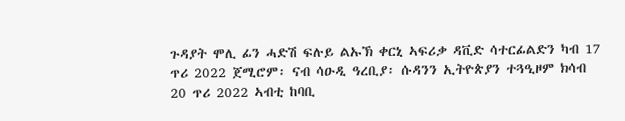ጉዳያት ሞሊ ፊን ሓድሽ ፍሉይ ልኡኽ ቀርኒ ኣፍሪቃ ዳቪድ ሳተርፊልድን ካብ 17 ጥሪ 2022 ጀሚሮም፡ ናብ ሳዑዲ ዓረቢያ፡ ሱዳንን ኢትዮጵያን ተጓዒዞም ክሳብ 20 ጥሪ 2022 ኣብቲ ከባቢ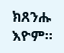ክጸንሑ እዮም።